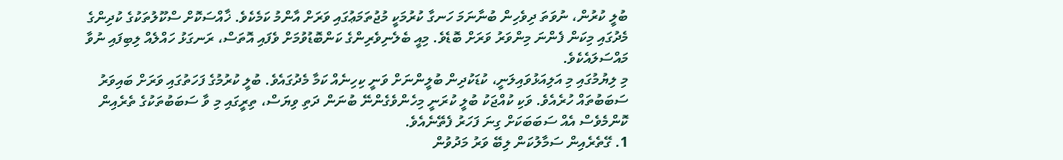ބުލީ ކުރުން، ނުވަތަ ދިވެހިން ބުނާނަމަ ހަނގާ ކުރުމަކީ މުޖުތަމަޢުގައި ވަރަށް އާންމު ކަމެކެވެ. ޚާއްސަކޮށް ސްކޫލުތަކުގެ ކުދިންގެ މެދުގައި މިކަން ފެންނަ މިންވަރު ވަރަށް ބޮޑެވެ. މިއީ ބެލެނިވެރިންގެ ކަންބޮޑުވުމަށް ވެފައި އޮތަސް، ރަނގަޅު ހައްލެއް ލިބިފައި ނުވާ މައްސަލައެކެވެ.
މި ލިޔުމުގައި މި އަލިއަޅުވައިލަނީ، ކުޑަކުދިން ބުލީންނަށް ވަނީ ކިހިނެއް ކަމާ މެދުގައެވެ. ބުލީ ކުރުމުގެ ފަހަތުގައި ވަރަށް ބައިވަރު ސަބަބުތައް ހުރެއެވެ. ވަކި ކުއްޖަކު ބުލީ ކުރަނީ މިހެންވެގެންނޭ ބުނަން ދަތި ވިޔަސް، ތިރީގައި މި ވާ ސަބަބުތަކުގެ ތެރެއިން ކޮންމެވެސް އެއް ސަބަބަކަށް ގިނަ ފަހަރު ފެތޭނެއެވެ.
1. ގޭތެރެއިން ސަމާލުކަން ލިބޭ ވަރު މަދުވުން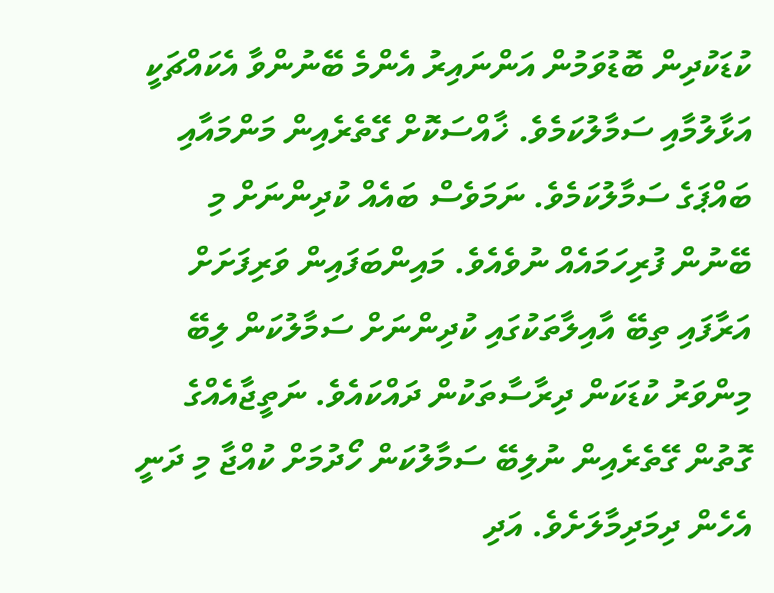ކުޑަކުދިން ބޮޑުވަމުން އަންނައިރު އެންމެ ބޭނުންވާ އެކައްޗަކީ އަޅާލުމާއި ސަމާލުކަމެވެ. ޚާއްސަކޮށް ގޭތެރެއިން މަންމައާއި ބައްޕަގެ ސަމާލުކަމެވެ. ނަމަވެސް ބައެއް ކުދިންނަށް މި ބޭނުން ފުރިހަމައެއް ނުވެއެވެ. މައިންބަފައިން ވަރިފަށަށް އަރާފައި ތިބޭ އާއިލާތަކުގައި ކުދިންނަށް ސަމާލުކަން ލިބޭ މިންވަރު ކުޑަކަން ދިރާސާތަކުން ދައްކައެވެ. ނަތީޖާއެއްގެ ގޮތުން ގޭތެރެއިން ނުލިބޭ ސަމާލުކަން ހޯދުމަށް ކުއްޖާ މި ދަނީ އެހެން ދިމަދިމާލަށެވެ. އަދި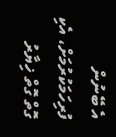އެ ބޭނުން ފުރިހަމަކުރުމަށް، އެކި ގޮތް ގޮތް ޚިޔާރު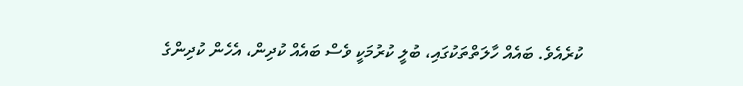ކުރެއެވެ. ބައެއް ހާލަތްތަކުގައި، ބުލީ ކުރުމަކީ ވެސް ބައެއް ކުދިން، އެހެން ކުދިންގެ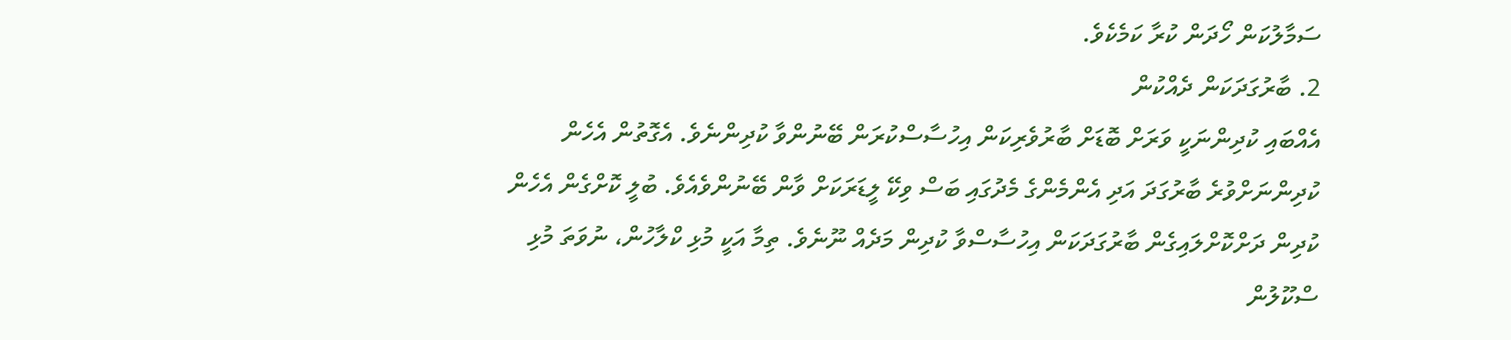ސަމާލުކަން ހޯދަން ކުރާ ކަމެކެވެ.
2. ބާރުގަދަކަން ދެއްކުން
އެއްބައި ކުދިންނަކީ ވަރަށް ބޮޑަށް ބާރުވެރިކަން އިހުސާސްކުރަން ބޭނުންވާ ކުދިންނެވެ. އެގޮތުން އެހެން ކުދިންނަށްވުރެ ބާރުގަދަ އަދި އެންމެންގެ މެދުގައި ބަސް ވިކޭ ލީޑަރަކަށް ވާން ބޭނުންވެއެވެ. ބުލީ ކޮށްގެން އެހެން ކުދިން ދަށްކޮށްލައިގެން ބާރުގަދަކަން އިހުސާސްވާ ކުދިން މަދެއް ނޫނެވެ. ތިމާ އަކީ މުޅި ކްލާހުން، ނުވަތަ މުޅި ސްކޫލުން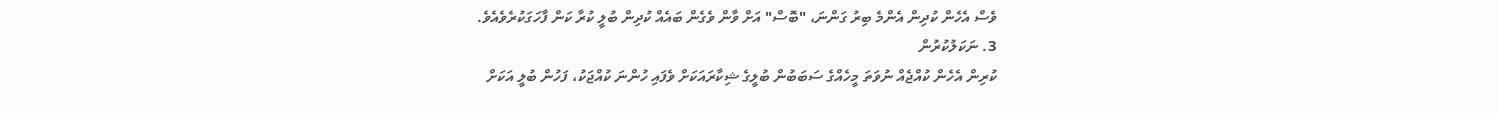ވެސް އެހެން ކުދިން އެންމެ ބިރު ގަންނަ، "ބޮސް" އަށް ވާން ވެގެން ބައެއް ކުދިން ބުލީ ކުރާ ކަން ފާހަގަކުރެވެއެވެ.
3. ނަކަލުކުރުން
ކުރިން އެހެން ކުއްޖެއް ނުވަތަ މީހެއްގެ ސަބަބުން ބުލީގެ ޝިކާރައަކަށް ވެފައި ހުންނަ ކުއްޖަކު، ފަހުން ބުލީ އަކަށް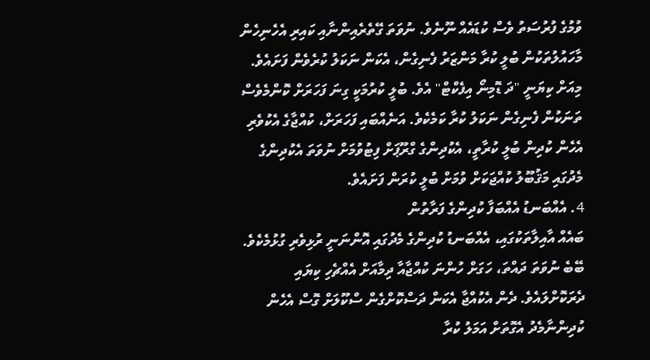ވުމުގެ ފުރުސަތު ވެސް ކުޑައެއް ނޫނެވެ. ނުވަތަ ގޭތެރެއިންނާއި ކައިރި އެހެނިހެން މާހައުލުތަކުން ބުލީ ކުރާ މަންޒަރު ފެނިގެން، އެކަން ނަކަލު ކުރެވެން ފަށައެވެ. މިއަށް ކިޔަނީ "ދަ ޑޮމިނޯ އިފެކްޓް" އެވެ. ބުލީ ކުރުމަކީ ގިނަ ފަހަރަށް ކޮންމެވެސް ތަނަކުން ފެނިގެން ނަކަލު ކުރާ ކަމެކެވެ. އަނެއްބައި ފަހަރަށް، ކުއްޖާގެ އެކުވެރި އެހެން ކުދިން ބުލީ ކުރާތީ، އެކުދިންގެ ގްރޫޕަށް ފިޓުވުމަށް ނުވަތަ އެކުދިންގެ މެދުގައި މަޤުބޫލު ކުއްޖަކަށް ވުމަށް ބުލީ ކުރަން ފަށައެވެ.
4. އެއްބަނޑު އެއްބަފާ ކުދިންގެ ފަރާތުން
ބައެއް އާއިލާތަކުގައި، އެއްބަނޑު ކުދިންގެ މެދުގައި އޮންނަނީ ރުޅިވެރި ގުޅުމެކެވެ. ބޭބެ ނުވަތަ ދައްތަ، ހަގަށް ހުންނަ ކުއްޖާއާ ދިމާއަށް އެއްޗެހި ކިޔައި ދެރަކޮށްލައެވެ. ދެން އެކުއްޖާ އެކަން ދަސްކޮށްގެން ސްކޫލަށް ގޮސް އެހެން ކުދިންނާމެދު އެގޮތަށް އަމަލު ކުރާ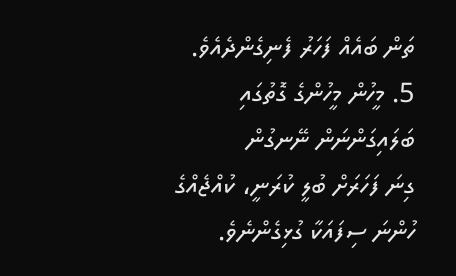ތަން ބައެއް ފަހަރު ފެނިގެންދެއެވެ.
5. މީހުން މީހުންގެ ގޮތުގައި ބަލައިގަންނަން ނޭނގުން
ގިނަ ފަހަރަށް ބުލީ ކުރަނީ، ކުއްޖެއްގެ ހުންނަ ސިފައަކާ ގުޅިގެންނެވެ.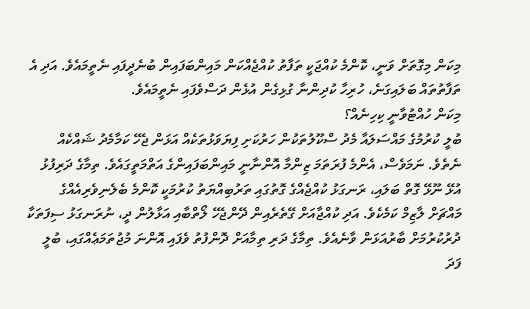މިކަން މިގޮތަށް ވަނީ، ކޮންމެ ކުއްޖަކީ ތަފާތު ކުއްޖެއްކަން މައިންބަފައިން ބުނެދީފައި ނެތީމައެވެ. އަދި އެ ތަފާތުތައް ބަލައިގަނެ، ހުރިހާ ކުދިންނާ ގުޅިގެން އުޅެން ދަސްވެފައި ނެތީމައެވެ.
މިކަން ހުއްޓުވާނީ ކިހިނެއް؟
ބުލީ ކުރުމުގެ މައްސަލައާ މެދު ސްކޫލުތަކުން ހަރުކަށި ފިޔަވަޅުތަކެއް އަޅަން ޖެހޭ ކަމާމެދު ޝައްކެއް ނެތެވެ. ނަމަވެސް، އެންމެ ފުރަތަމަ ޒިންމާ އޮންނާނީ މައިންބަފައިންގެ އަތްމަތީގައެވެ. ތިމާގެ ދަރިފުޅު އުޅޭ ނޫޅޭ ގޮތް ބަލައި، ރަނގަޅު ކުއްޖެއްގެ ގޮތުގައި ތަރުބިއްޔަތު ކުރުމަކީ ކޮންމެ ބެލެނިވެރިއެއްގެ މައްޗަށް ލާޒިމް ކަމެކެވެ. އަދި ކުއްޖާއަށް ގޭތެރެއިން ދޭންޖެހޭ ލޯތްބާއި އަޅާލުން ދީ، ނުރަނގަޅު ސިފަތަކާ ދުރުކުރުމަށް ބާރުއަޅަން ވާނެއެވެ. ތިމާގެ ދަރި ތިމާއަށް ދޮންފުތު ވެފައި އޮންނަ މުޖުތަމަޢެއްގައި، ބުލީ ފަދަ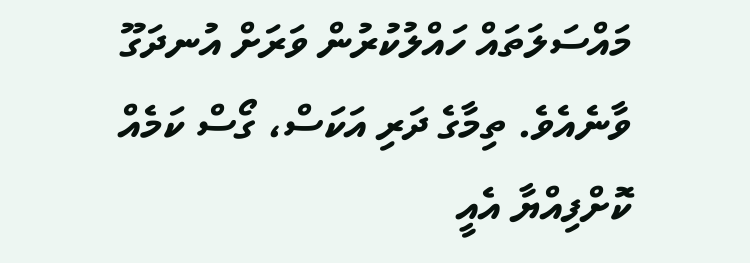މައްސަލަތައް ހައްލުކުރުން ވަރަށް އުނދަގޫ ވާނެއެވެ. ތިމާގެ ދަރި އަކަސް، ގޯސް ކަމެއް ކޮށްފިއްޔާ އެއީ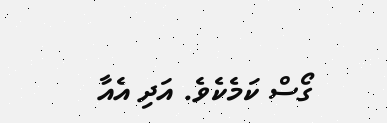ގޯސް ކަމެކެވެ. އަދި އެއާ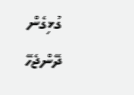ގުޅިގެން ދޭންޖެހޭ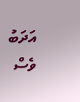އަދަބު ވެސް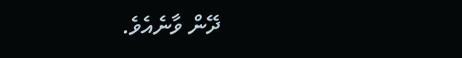ދޭން ވާނެއެވެ.